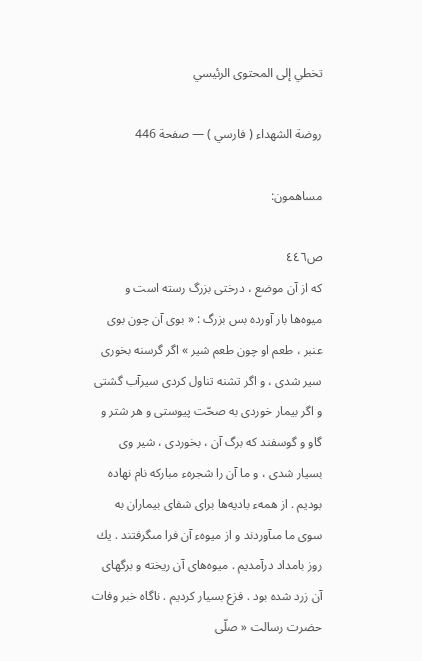تخطي إلى المحتوى الرئيسي

روضة الشهداء ( فارسي ) — صفحة 446

مساهمون:

ص٤٤٦
كه از آن موضع ، درختى بزرگ رسته است و ميوه‌ها بار آورده بس بزرگ : « بوى آن چون بوى عنبر ، طعم او چون طعم شير » اگر گرسنه بخورى سير شدى ، و اگر تشنه تناول كردى سيرآب گشتى و اگر بيمار خوردى به صحّت پيوستى و هر شتر و گاو و گوسفند كه برگ آن ، بخوردى ، شير وى بسيار شدى ، و ما آن را شجرهء مباركه نام نهاده بوديم . از همهء باديه‌ها براى شفاى بيماران به سوى ما مىآوردند و از ميوهء آن فرا مىگرفتند . يك روز بامداد درآمديم . ميوه‌هاى آن ريخته و برگهاى آن زرد شده بود . فزع بسيار كرديم . ناگاه خبر وفات حضرت رسالت « صلّى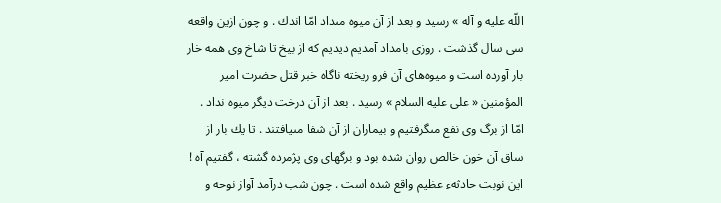اللّه عليه و آله » رسيد و بعد از آن ميوه مىداد امّا اندك . و چون ازين واقعه سى سال گذشت . روزى بامداد آمديم ديديم كه از بيخ تا شاخ وى همه خار بار آورده است و ميوه‌هاى آن فرو ريخته ناگاه خبر قتل حضرت امير المؤمنين « على عليه السلام » رسيد . بعد از آن درخت ديگر ميوه نداد . امّا از برگ وى نفع مىگرفتيم و بيماران از آن شفا مىيافتند . تا يك بار از ساق آن خون خالص روان شده بود و برگهاى وى پژمرده گشته ، گفتيم آه ! اين نوبت حادثهء عظيم واقع شده است . چون شب درآمد آواز نوحه و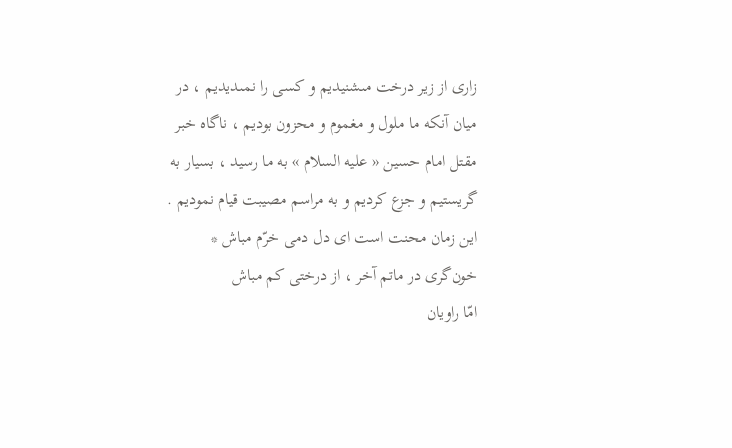زارى از زير درخت مىشنيديم و كسى را نمىديديم ، در ميان آنكه ما ملول و مغموم و محزون بوديم ، ناگاه خبر مقتل امام حسين « عليه السلام » به ما رسيد ، بسيار به گريستيم و جزع كرديم و به مراسم مصيبت قيام نموديم .
اين زمان محنت است اى دل دمى خرّم مباش * خون‌گرى در ماتم آخر ، از درختى كم مباش
امّا راويان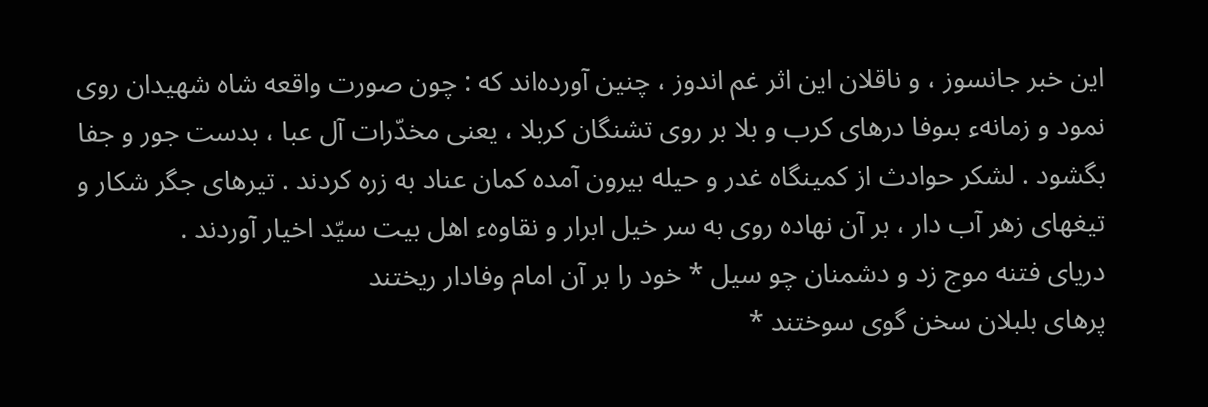اين خبر جانسوز ، و ناقلان اين اثر غم اندوز ، چنين آورده‌اند كه : چون صورت واقعه شاه شهيدان روى نمود و زمانهء بىوفا درهاى كرب و بلا بر روى تشنگان كربلا ، يعنى مخدّرات آل عبا ، بدست جور و جفا بگشود . لشكر حوادث از كمينگاه غدر و حيله بيرون آمده كمان عناد به زره كردند . تيرهاى جگر شكار و تيغهاى زهر آب دار ، بر آن نهاده روى به سر خيل ابرار و نقاوهء اهل بيت سيّد اخيار آوردند .
درياى فتنه موج زد و دشمنان چو سيل * خود را بر آن امام وفادار ريختند
پرهاى بلبلان سخن گوى سوختند *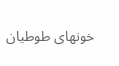خونهاى طوطيان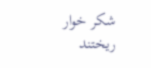شكر خوار ريختند